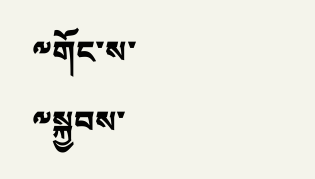༸གོང་ས་༸སྐྱབས་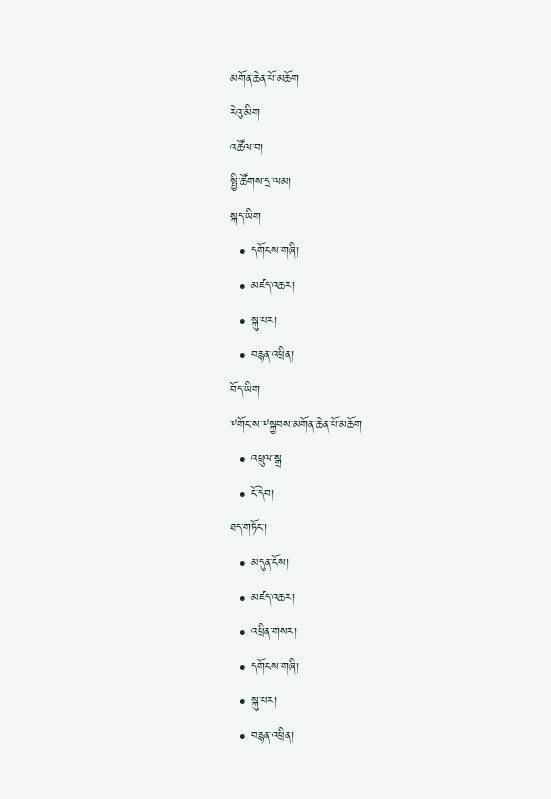མགོན་ཆེན་པོ་མཆོག
རེའུ་མིག
འཚོལ་བ།
སྤྱི་ཚོགས་དྲ་ལམ།
སྐད་ཡིག
  • དགོངས་གཞི།
  • མཛད་འཆར།
  • སྐུ་པར།
  • བརྙན་འཕྲིན།
བོད་ཡིག
༸གོང་ས་༸སྐྱབས་མགོན་ཆེན་པོ་མཆོག
  • འཕྲུལ་སྒྲ
  • ངོ་དེབ།
ཐད་གཏོང་།
  • མདུན་ངོས།
  • མཛད་འཆར།
  • འཕྲིན་གསར།
  • དགོངས་གཞི།
  • སྐུ་པར།
  • བརྙན་འཕྲིན།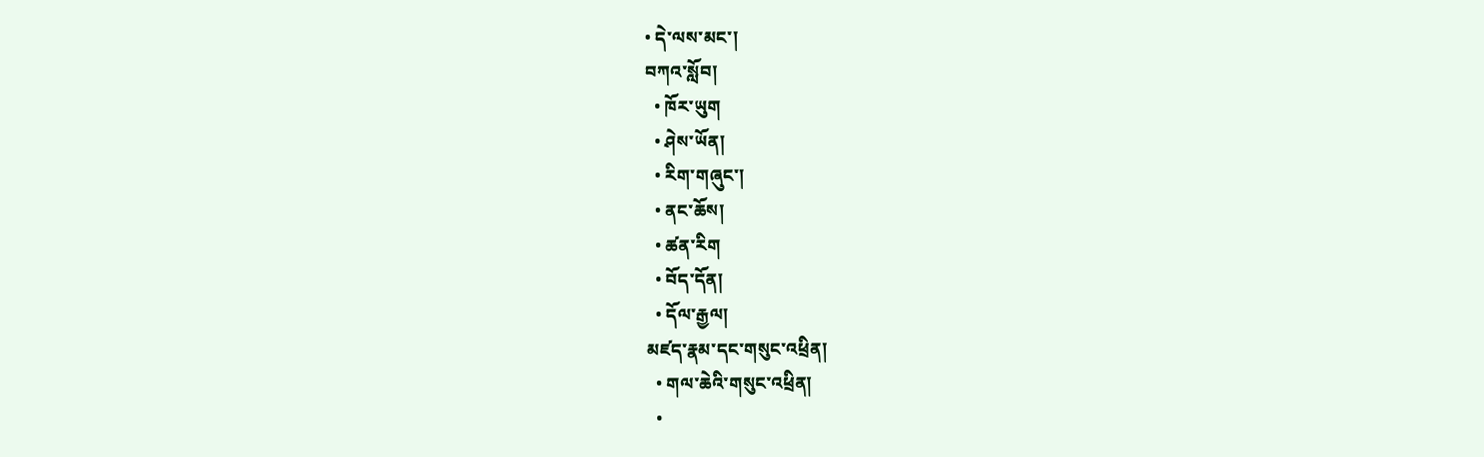• དེ་ལས་མང་།
བཀའ་སློབ།
  • ཁོར་ཡུག
  • ཤེས་ཡོན།
  • རིག་གཞུང་།
  • ནང་ཆོས།
  • ཚན་རིག
  • བོད་དོན།
  • དོལ་རྒྱལ།
མཛད་རྣམ་དང་གསུང་འཕྲིན།
  • གལ་ཆེའི་གསུང་འཕྲིན།
  •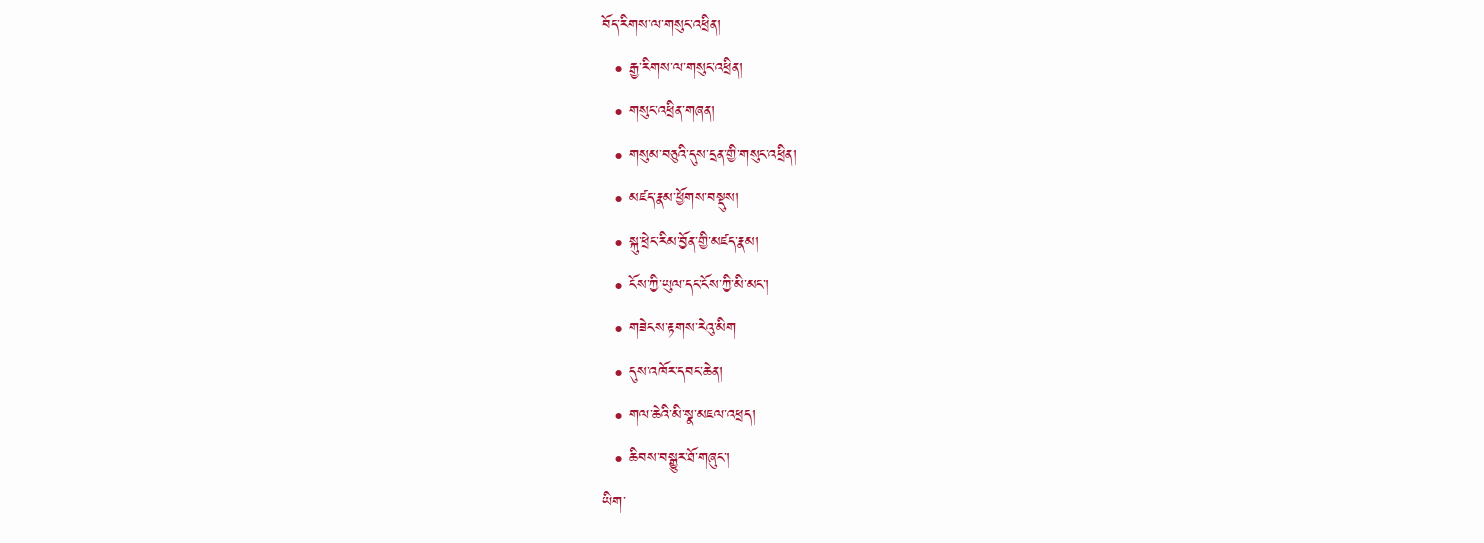བོད་རིགས་ལ་གསུང་འཕྲིན།
  • རྒྱ་རིགས་ལ་གསུང་འཕྲིན།
  • གསུང་འཕྲིན་གཞན།
  • གསུམ་བཅུའི་དུས་དྲན་གྱི་གསུང་འཕྲིན།
  • མཛད་རྣམ་ཕྱོགས་བསྡུས།
  • སྐུ་ཕྲེང་རིམ་བྱོན་གྱི་མཛད་རྣམ།
  • ངོས་ཀྱི་ཡུལ་དང་ངོས་ཀྱི་མི་མང་།
  • གཟེངས་རྟགས་རེའུ་མིག
  • དུས་འཁོར་དབང་ཆེན།
  • གལ་ཆེའི་མི་སྣ་མཇལ་འཕྲད།
  • ཆིབས་བསྒྱུར་ཐོ་གཞུང་།
ཡིག་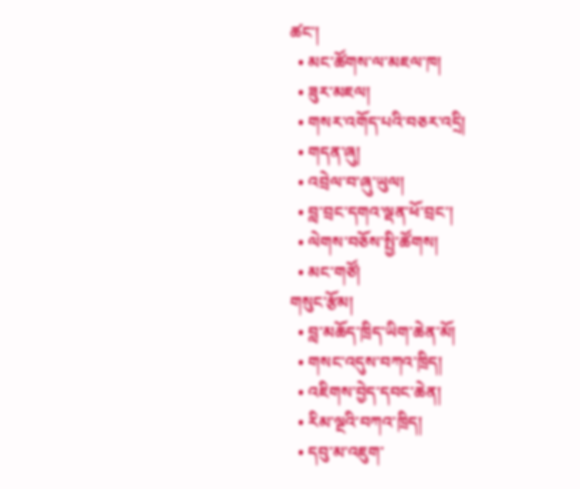ཚང་།
  • མང་ཚོགས་ལ་མཇལ་ཁ།
  • ཟུར་མཇལ།
  • གསར་འགོད་པའི་བཅར་འདྲི།
  • གདན་ཞུ།
  • འབྲེལ་བ་ཞུ་ཡུལ།
  • བླ་བྲང་དགའ་ལྡན་ཕོ་བྲང་།
  • ལེགས་བཅོས་སྤྱི་ཚོགས།
  • མང་གཙོ།
གསུང་རྩོམ།
  • བླ་མཆོད་ཁྲིད་ཡིག་ཆེན་མོ།
  • གསང་འདུས་བཀའ་ཁྲིད།
  • འཇིགས་བྱེད་དབང་ཆེན།
  • རིམ་ལྔའི་བཀའ་ཁྲིད།
  • དབུ་མ་འཇུག་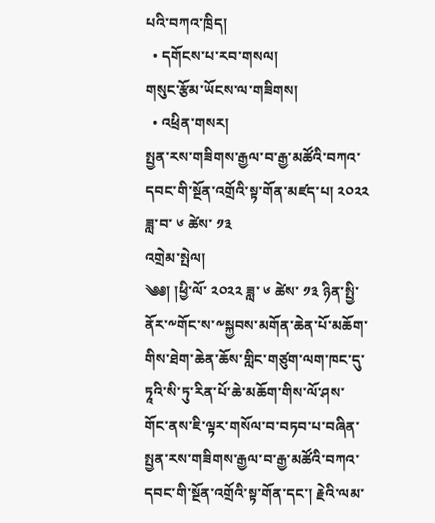པའི་བཀའ་ཁྲིད།
  • དགོངས་པ་རབ་གསལ།
གསུང་རྩོམ་ཡོངས་ལ་གཟིགས།
  • འཕྲིན་གསར།
སྤྱན་རས་གཟིགས་རྒྱལ་བ་རྒྱ་མཚོའི་བཀའ་དབང་གི་སྔོན་འགྲོའི་སྟ་གོན་མཛད་པ། ༢༠༢༢ ཟླ་བ་ ༦ ཚེས་ ༡༣
འགྲེམ་སྤེལ།
༄༅། །ཕྱི་ལོ་ ༢༠༢༢ ཟླ་ ༦ ཚེས་ ༡༣ ཉིན་སྤྱི་ནོར་༸གོང་ས་༸སྐྱབས་མགོན་ཆེན་པོ་མཆོག་གིས་ཐེག་ཆེན་ཆོས་གླིང་གཙུག་ལག་ཁང་དུ་ཏཱའི་སི་ཏུ་རིན་པོ་ཆེ་མཆོག་གིས་ལོ་ཤས་གོང་ནས་ཇི་ལྟར་གསོལ་བ་བཏབ་པ་བཞིན་སྤྱན་རས་གཟིགས་རྒྱལ་བ་རྒྱ་མཚོའི་བཀའ་དབང་གི་སྔོན་འགྲོའི་སྟ་གོན་དང་། རྗེའི་ལམ་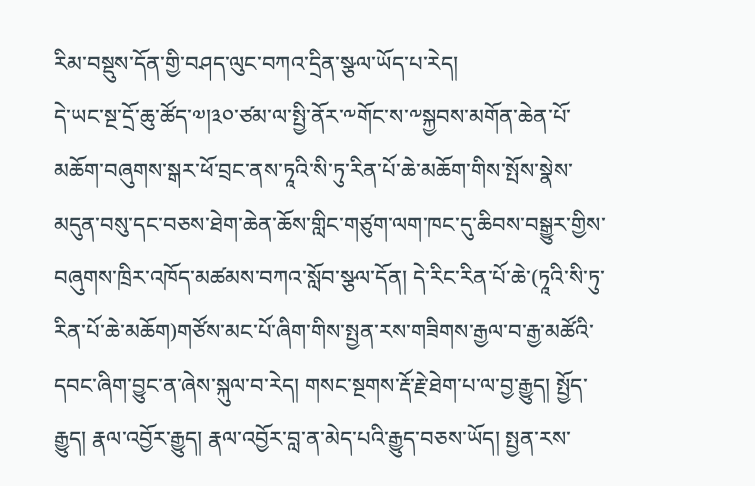རིམ་བསྡུས་དོན་གྱི་བཤད་ལུང་བཀའ་དྲིན་སྩལ་ཡོད་པ་རེད།
དེ་ཡང་སྔ་དྲོ་ཆུ་ཚོད་༧།༣༠་ཙམ་ལ་སྤྱི་ནོར་༸གོང་ས་༸སྐྱབས་མགོན་ཆེན་པོ་མཆོག་བཞུགས་སྒར་ཕོ་བྲང་ནས་ཏཱའི་སི་ཏུ་རིན་པོ་ཆེ་མཆོག་གིས་སྤོས་སྣེས་མདུན་བསུ་དང་བཅས་ཐེག་ཆེན་ཆོས་གླིང་གཙུག་ལག་ཁང་དུ་ཆིབས་བསྒྱུར་གྱིས་བཞུགས་ཁྲིར་འཁོད་མཚམས་བཀའ་སློབ་སྩལ་དོན། དེ་རིང་རིན་པོ་ཆེ་(ཏཱའི་སི་ཏུ་རིན་པོ་ཆེ་མཆོག)གཙོས་མང་པོ་ཞིག་གིས་སྤྱན་རས་གཟིགས་རྒྱལ་བ་རྒྱ་མཚོའི་དབང་ཞིག་བྱུང་ན་ཞེས་སྐུལ་བ་རེད། གསང་སྔགས་རྡོ་རྗེ་ཐེག་པ་ལ་བྱ་རྒྱུད། སྤྱོད་རྒྱུད། རྣལ་འབྱོར་རྒྱུད། རྣལ་འབྱོར་བླ་ན་མེད་པའི་རྒྱུད་བཅས་ཡོད། སྤྱན་རས་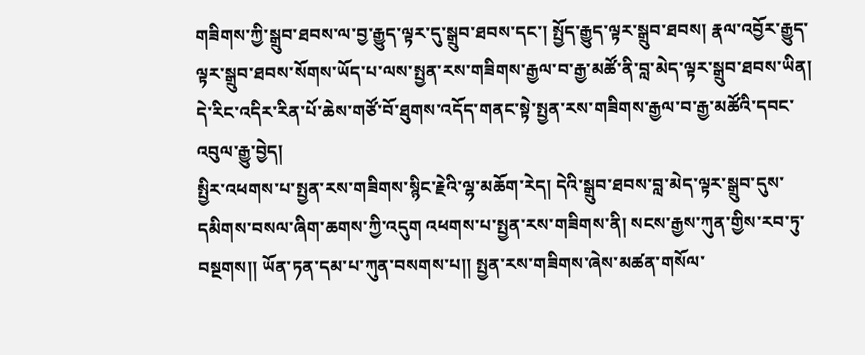གཟིགས་ཀྱི་སྒྲུབ་ཐབས་ལ་བྱ་རྒྱུད་ལྟར་དུ་སྒྲུབ་ཐབས་དང་། སྤྱོད་རྒྱུད་ལྟར་སྒྲུབ་ཐབས། རྣལ་འབྱོར་རྒྱུད་ལྟར་སྒྲུབ་ཐབས་སོགས་ཡོད་པ་ལས་སྤྱན་རས་གཟིགས་རྒྱལ་བ་རྒྱ་མཚོ་ནི་བླ་མེད་ལྟར་སྒྲུབ་ཐབས་ཡིན། དེ་རིང་འདིར་རིན་པོ་ཆེས་གཙོ་བོ་ཐུགས་འདོད་གནང་སྟེ་སྤྱན་རས་གཟིགས་རྒྱལ་བ་རྒྱ་མཚོའི་དབང་འབུལ་རྒྱུ་བྱེད།
སྤྱིར་འཕགས་པ་སྤྱན་རས་གཟིགས་སྙིང་རྗེའི་ལྷ་མཆོག་རེད། དེའི་སྒྲུབ་ཐབས་བླ་མེད་ལྟར་སྒྲུབ་དུས་དམིགས་བསལ་ཞིག་ཆགས་ཀྱི་འདུག འཕགས་པ་སྤྱན་རས་གཟིགས་ནི། སངས་རྒྱས་ཀུན་གྱིས་རབ་ཏུ་བསྔགས།། ཡོན་ཏན་དམ་པ་ཀུན་བསགས་པ།། སྤྱན་རས་གཟིགས་ཞེས་མཚན་གསོལ་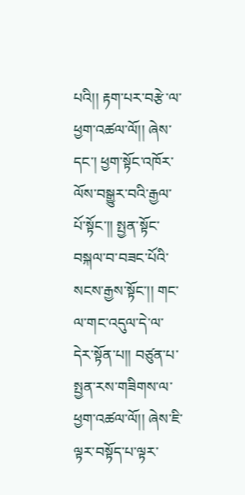པའི།། རྟག་པར་བརྩེ་ལ་ཕྱག་འཚལ་ལོ།། ཞེས་དང་། ཕྱག་སྟོང་འཁོར་ལོས་བསྒྱུར་བའི་རྒྱལ་པོ་སྟོང་།། སྤྱན་སྟོང་བསྐལ་བ་བཟང་པོའི་སངས་རྒྱས་སྟོང་།། གང་ལ་གང་འདུལ་དེ་ལ་དེར་སྟོན་པ།། བཙུན་པ་སྤྱན་རས་གཟིགས་ལ་ཕྱག་འཚལ་ལོ།། ཞེས་ཇི་ལྟར་བསྟོད་པ་ལྟར་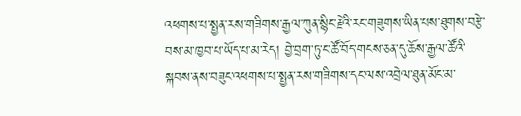འཕགས་པ་སྤྱན་རས་གཟིགས་རྒྱལ་ཀུན་སྙིང་རྗེའི་རང་གཟུགས་ཡིན་པས་ཐུགས་བརྩེ་བས་མ་ཁྱབ་པ་ཡོད་པ་མ་རེད། བྱེ་བྲག་ཏུ་ང་ཚོ་བོད་གངས་ཅན་དུ་ཆོས་རྒྱལ་ཚོའི་སྐབས་ནས་བཟུང་འཕགས་པ་སྤྱན་རས་གཟིགས་དང་ལས་འབྲེལ་ཐུན་མོང་མ་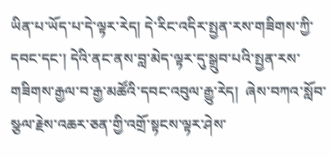ཡིན་པ་ཡོད་པ་དེ་ལྟར་རེད། དེ་རིང་འདིར་སྤྱན་རས་གཟིགས་ཀྱི་དབང་དང་། དེའི་ནང་ནས་བླ་མེད་ལྟར་དུ་སྒྲུབ་པའི་སྤྱན་རས་གཟིགས་རྒྱལ་བ་རྒྱ་མཚོའི་དབང་འབུལ་རྒྱུ་རེད།  ཞེས་བཀའ་སློབ་སྩལ་རྗེས་འཆར་ཅན་གྱི་འགྲོ་སྟངས་ལྟར་ཤེས་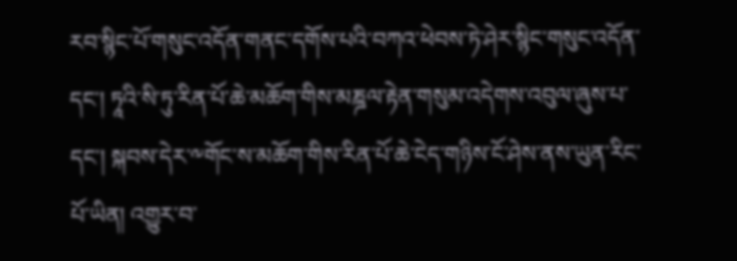རབ་སྙིང་པོ་གསུང་འདོན་གནང་དགོས་པའི་བཀའ་ཕེབས་ཏེ་ཤེར་སྙིང་གསུང་འདོན་དང་། ཏཱའི་སི་ཏུ་རིན་པོ་ཆེ་མཆོག་གིས་མཎྜལ་རྟེན་གསུམ་འདེགས་འབུལ་ཞུས་པ་དང་། སྐབས་དེར་༸གོང་ས་མཆོག་གིས་རིན་པོ་ཆེ་ངེད་གཉིས་ངོ་ཤེས་ནས་ཡུན་རིང་པོ་ཡིན། འགྱུར་བ་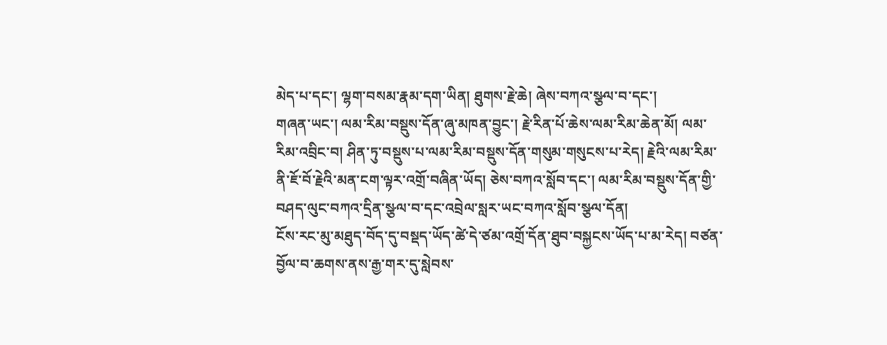མེད་པ་དང་། ལྷག་བསམ་རྣམ་དག་ཡིན། ཐུགས་རྗེ་ཆེ། ཞེས་བཀའ་སྩལ་བ་དང་།
གཞན་ཡང་། ལམ་རིམ་བསྡུས་དོན་ཞུ་མཁན་བྱུང་། རྗེ་རིན་པོ་ཆེས་ལམ་རིམ་ཆེན་མོ། ལམ་རིམ་འབྲིང་བ། ཤིན་ཏུ་བསྡུས་པ་ལམ་རིམ་བསྡུས་དོན་གསུམ་གསུངས་པ་རེད། རྗེའི་ལམ་རིམ་ནི་ཇོ་བོ་རྗེའི་མན་ངག་ལྟར་འགྲོ་བཞིན་ཡོད། ཅེས་བཀའ་སློབ་དང་། ལམ་རིམ་བསྡུས་དོན་གྱི་བཤད་ལུང་བཀའ་དྲིན་སྩལ་བ་དང་འབྲེལ་སླར་ཡང་བཀའ་སློབ་སྩལ་དོན།
ངོས་རང་མུ་མཐུད་བོད་དུ་བསྡད་ཡོད་ཚེ་དེ་ཙམ་འགྲོ་དོན་ཐུབ་བསྐྱངས་ཡོད་པ་མ་རེད། བཙན་བྱོལ་བ་ཆགས་ནས་རྒྱ་གར་དུ་སླེབས་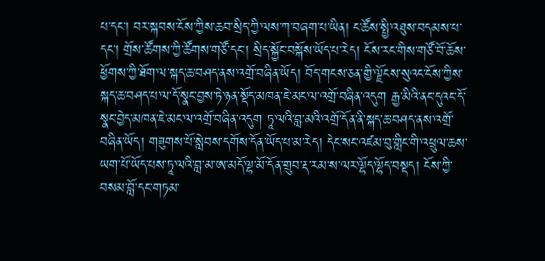པ་དང་། བར་སྐབས་ངོས་ཀྱིས་ཆབ་སྲིད་ཀྱི་ལས་ཀ་བཞག་པ་ཡིན། ང་ཚོས་སྤྱི་འཐུས་བདམས་པ་དང་། གྲོས་ཚོགས་ཀྱི་ཚོགས་གཙོ་དང་། སྲིད་སྐྱོང་བསྐོས་ཡོད་པ་རེད། ངོས་རང་གིས་གཙོ་བོ་ཆོས་ཕྱོགས་ཀྱི་ཐོག་ལ་སྐད་ཆ་བཤད་ནས་འགྲོ་བཞིན་ཡོད། བོད་གངས་ཅན་གྱི་ལྗོངས་སུའང་ངོས་ཀྱིས་སྐད་ཆ་བཤད་པ་ལ་དོ་སྣང་བྱས་ཏེ་ཉན་སྡོད་མཁན་ཇེ་མང་ལ་འགྲོ་བཞིན་འདུག རྒྱ་མིའི་ནང་དུའང་དོ་སྣང་བྱེད་མཁན་ཇེ་མང་ལ་འགྲོ་བཞིན་འདུག ཏཱ་ལའི་བླ་མའི་འགྲོ་དོན་ནི་སྐད་ཆ་བཤད་ནས་འགྲོ་བཞིན་ཡོད། གཟུགས་པོ་སླེབས་དགོས་དོན་ཡོད་པ་མ་རེད། དེང་སང་འཛམ་བུ་གླིང་གི་འཕྲུལ་ཆས་ཡག་པོ་ཡོད་པས་ཏཱ་ལའི་བླ་མ་ཨ་མདོ་ལྷ་མོ་དོན་གྲུབ་རྡ་རམ་ས་ལར་ལྷོད་ལྷོད་བསྡད། ངོས་ཀྱི་བསམ་བློ་དང་གཏམ་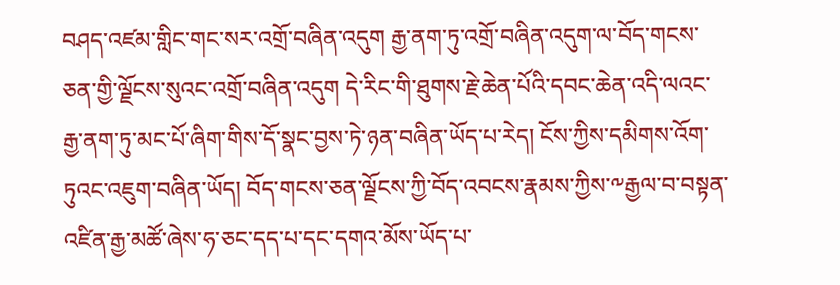བཤད་འཛམ་གླིང་གང་སར་འགྲོ་བཞིན་འདུག རྒྱ་ནག་ཏུ་འགྲོ་བཞིན་འདུག་ལ་བོད་གངས་ཅན་གྱི་ལྗོངས་སུའང་འགྲོ་བཞིན་འདུག དེ་རིང་གི་ཐུགས་རྗེ་ཆེན་པོའི་དབང་ཆེན་འདི་ལའང་རྒྱ་ནག་ཏུ་མང་པོ་ཞིག་གིས་དོ་སྣང་བྱས་ཏེ་ཉན་བཞིན་ཡོད་པ་རེད། ངོས་ཀྱིས་དམིགས་འོག་ཏུའང་འཇུག་བཞིན་ཡོད། བོད་གངས་ཅན་ལྗོངས་ཀྱི་བོད་འབངས་རྣམས་ཀྱིས་༸རྒྱལ་བ་བསྟན་འཛིན་རྒྱ་མཚོ་ཞེས་ཧ་ཅང་དད་པ་དང་དགའ་མོས་ཡོད་པ་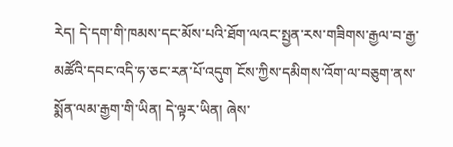རེད། དེ་དག་གི་ཁམས་དང་མོས་པའི་ཐོག་ལའང་སྤྱན་རས་གཟིགས་རྒྱལ་བ་རྒྱ་མཚོའི་དབང་འདི་ཧ་ཅང་རན་པོ་འདུག ངོས་ཀྱིས་དམིགས་འོག་ལ་བཅུག་ནས་སྨོན་ལམ་རྒྱག་གི་ཡིན། དེ་ལྟར་ཡིན། ཞེས་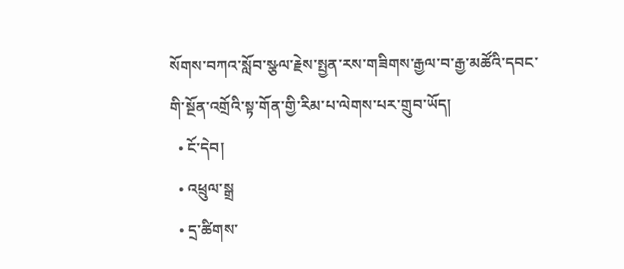སོགས་བཀའ་སློབ་སྩལ་རྗེས་སྤྱན་རས་གཟིགས་རྒྱལ་བ་རྒྱ་མཚོའི་དབང་གི་སྔོན་འགྲོའི་སྟ་གོན་གྱི་རིམ་པ་ལེགས་པར་གྲུབ་ཡོད།
  • ངོ་དེབ།
  • འཕྲུལ་སྒྲ
  • དྲ་ཚིགས་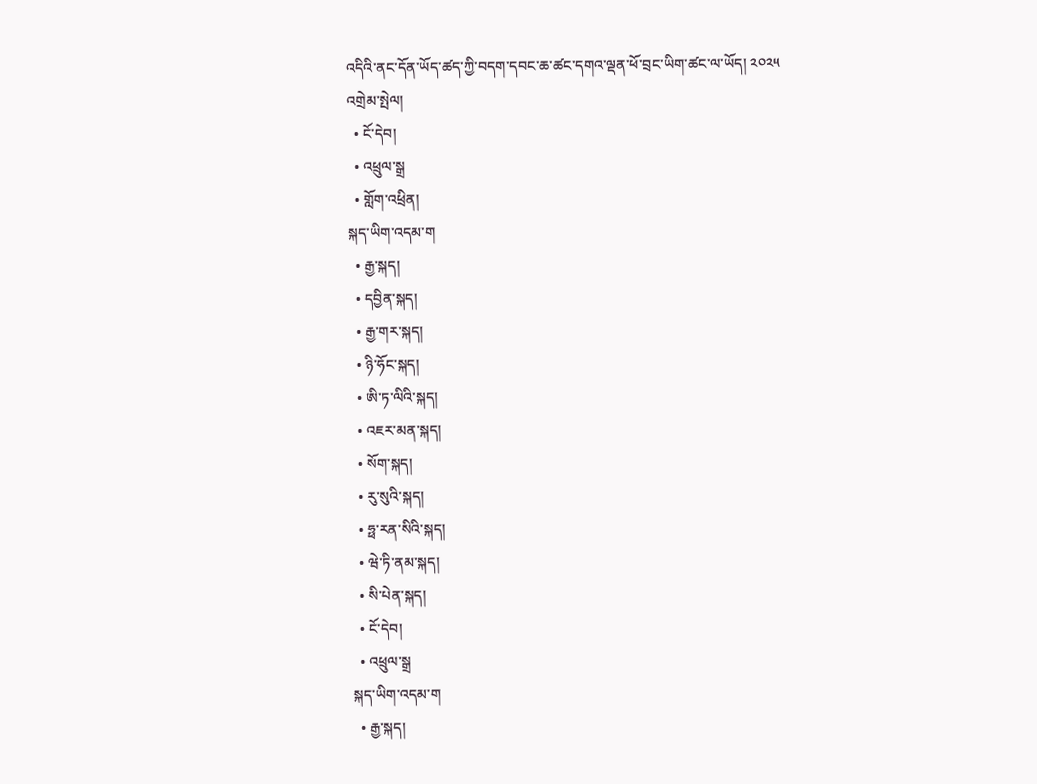འདིའི་ནང་དོན་ཡོད་ཚད་ཀྱི་བདག་དབང་ཆ་ཚང་དགའ་ལྡན་ཕོ་བྲང་ཡིག་ཚང་ལ་ཡོད། ༢༠༢༥
འགྲེམ་སྤེལ།
  • ངོ་དེབ།
  • འཕྲུལ་སྒྲ
  • གློག་འཕྲིན།
སྐད་ཡིག་འདམ་ག
  • རྒྱ་སྐད།
  • དབྱིན་སྐད།
  • རྒྱ་གར་སྐད།
  • ཉི་ཧོང་སྐད།
  • ཨི་ཏ་ལིའི་སྐད།
  • འཇར་མན་སྐད།
  • སོག་སྐད།
  • རུ་སུའི་སྐད།
  • ཧྥ་རན་སིའི་སྐད།
  • ཝེ་ཏི་ནམ་སྐད།
  • སི་པེན་སྐད།
  • ངོ་དེབ།
  • འཕྲུལ་སྒྲ
སྐད་ཡིག་འདམ་ག
  • རྒྱ་སྐད།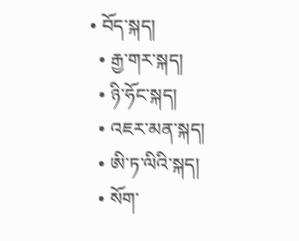• བོད་སྐད།
  • རྒྱ་གར་སྐད།
  • ཉི་ཧོང་སྐད།
  • འཇར་མན་སྐད།
  • ཨི་ཏ་ལིའི་སྐད།
  • སོག་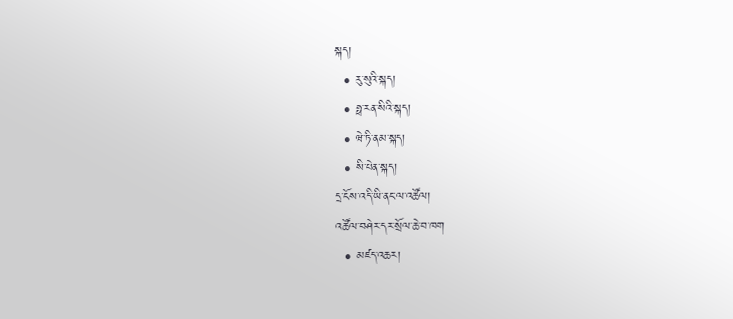སྐད།
  • རུ་སུའི་སྐད།
  • ཧྥ་རན་སིའི་སྐད།
  • ཝེ་ཏི་ནམ་སྐད།
  • སི་པེན་སྐད།
དྲ་ངོས་འདི་ཡི་ནང་ལ་འཚོལ།
འཚོལ་བཤེར་དར་སྲོལ་ཆེ་བ་ཁག
  • མཛད་འཆར།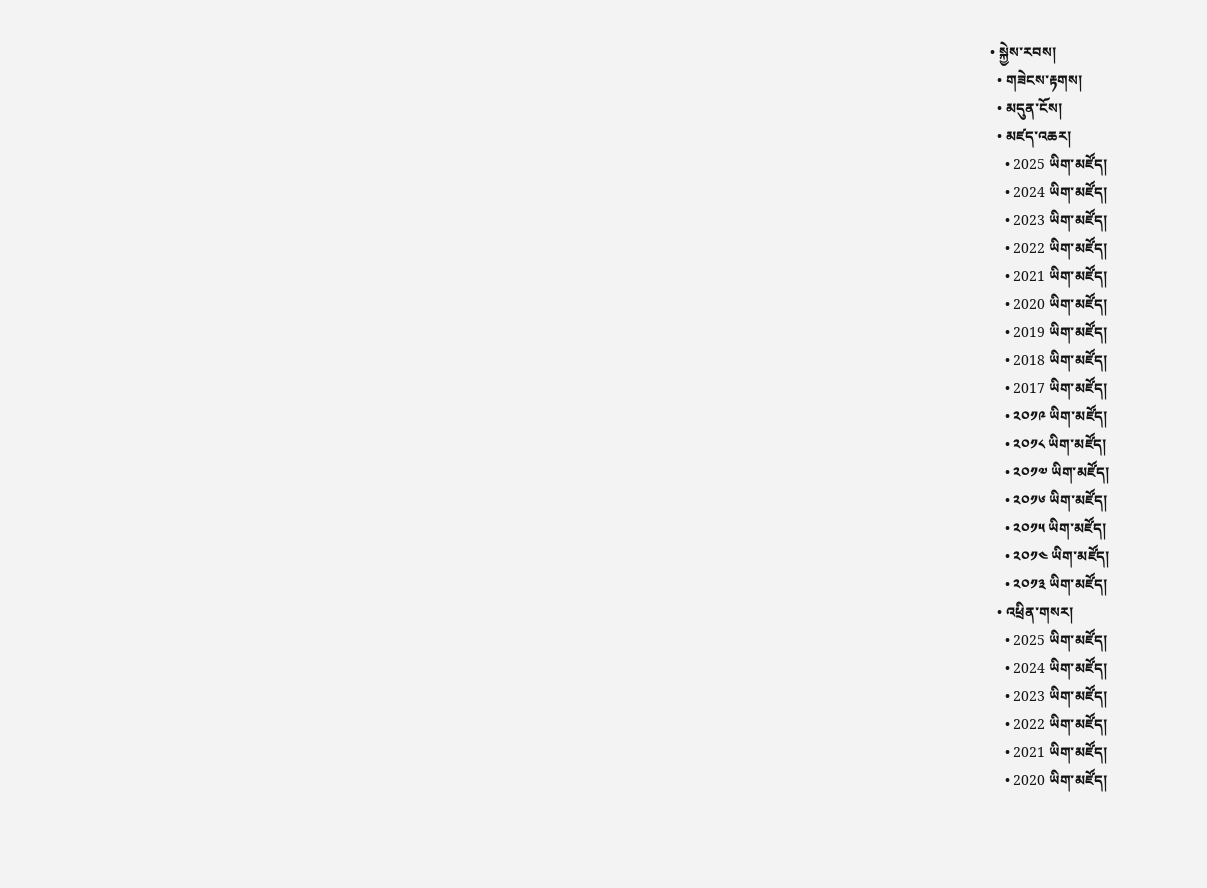• སྐྱེས་རབས།
  • གཟེངས་རྟགས།
  • མདུན་ངོས།
  • མཛད་འཆར།
    • 2025 ཡིག་མཛོད།
    • 2024 ཡིག་མཛོད།
    • 2023 ཡིག་མཛོད།
    • 2022 ཡིག་མཛོད།
    • 2021 ཡིག་མཛོད།
    • 2020 ཡིག་མཛོད།
    • 2019 ཡིག་མཛོད།
    • 2018 ཡིག་མཛོད།
    • 2017 ཡིག་མཛོད།
    • ༢༠༡༩ ཡིག་མཛོད།
    • ༢༠༡༨ ཡིག་མཛོད།
    • ༢༠༡༧ ཡིག་མཛོད།
    • ༢༠༡༦ ཡིག་མཛོད།
    • ༢༠༡༥ ཡིག་མཛོད།
    • ༢༠༡༤ ཡིག་མཛོད།
    • ༢༠༡༣ ཡིག་མཛོད།
  • འཕྲིན་གསར།
    • 2025 ཡིག་མཛོད།
    • 2024 ཡིག་མཛོད།
    • 2023 ཡིག་མཛོད།
    • 2022 ཡིག་མཛོད།
    • 2021 ཡིག་མཛོད།
    • 2020 ཡིག་མཛོད།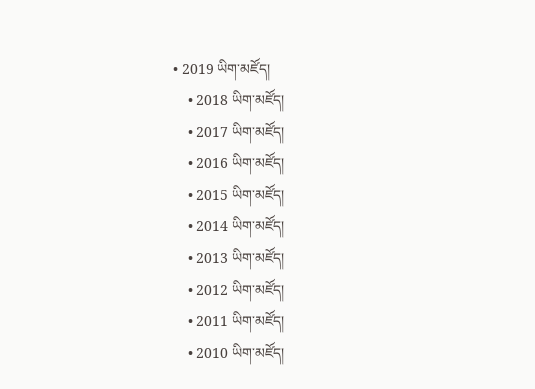• 2019 ཡིག་མཛོད།
    • 2018 ཡིག་མཛོད།
    • 2017 ཡིག་མཛོད།
    • 2016 ཡིག་མཛོད།
    • 2015 ཡིག་མཛོད།
    • 2014 ཡིག་མཛོད།
    • 2013 ཡིག་མཛོད།
    • 2012 ཡིག་མཛོད།
    • 2011 ཡིག་མཛོད།
    • 2010 ཡིག་མཛོད།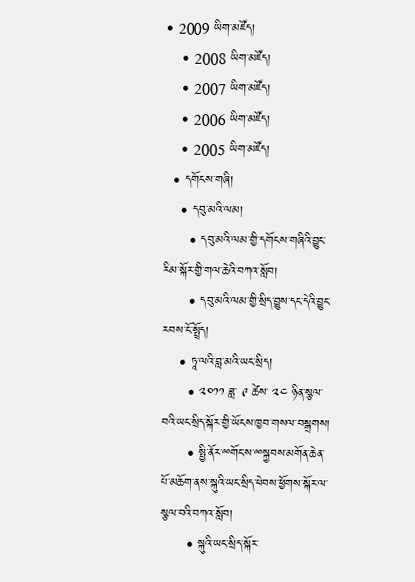• 2009 ཡིག་མཛོད།
    • 2008 ཡིག་མཛོད།
    • 2007 ཡིག་མཛོད།
    • 2006 ཡིག་མཛོད།
    • 2005 ཡིག་མཛོད།
  • དགོངས་གཞི།
    • དབུ་མའི་ལམ།
      • དབུ་མའི་ལམ་གྱི་དགོངས་གཞིའི་བྱུང་རིམ་སྐོར་གྱི་གལ་ཆེའི་བཀའ་སློབ།
      • དབུ་མའི་ལམ་གྱི་སྲིད་བྱུས་དང་དེའི་བྱུང་རབས་ངོ་སྤྲོད།
    • ཏཱ་ལའི་བླ་མའི་ཡང་སྲིད།
      • ༢༠༡༡ ཟླ་ ༩ ཚེས་ ༢༤ ཉིན་སྩལ་བའི་ཡང་སྲིད་སྐོར་གྱི་ཡོངས་ཁྱབ་གསལ་བསྒྲགས།
      • སྤྱི་ནོར་ྋགོང་ས་ྋསྐྱབས་མགོན་ཆེན་པོ་མཆོག་ནས་སྐུའི་ཡང་སྲིད་ཕེབས་ཕྱོགས་སྐོར་ལ་སྩལ་བའི་བཀའ་སློབ།
      • སྐུའི་ཡང་སྲིད་སྐོར་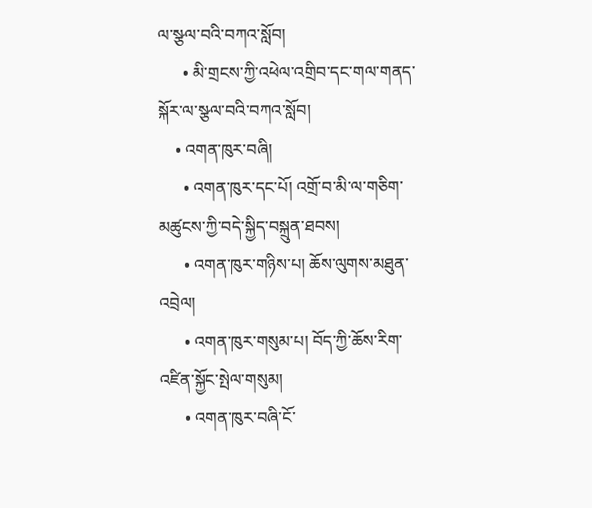ལ་སྩལ་བའི་བཀའ་སློབ།
      • མི་གྲངས་ཀྱི་འཕེལ་འགྲིབ་དང་གལ་གནད་སྐོར་ལ་སྩལ་བའི་བཀའ་སློབ།
    • འགན་ཁུར་བཞི།
      • འགན་ཁུར་དང་པོ། འགྲོ་བ་མི་ལ་གཅིག་མཚུངས་ཀྱི་བདེ་སྐྱིད་བསྐྲུན་ཐབས།
      • འགན་ཁུར་གཉིས་པ། ཆོས་ལུགས་མཐུན་འབྲེལ།
      • འགན་ཁུར་གསུམ་པ། བོད་ཀྱི་ཆོས་རིག་འཛིན་སྐྱོང་སྤེལ་གསུམ།
      • འགན་ཁུར་བཞི་ངོ་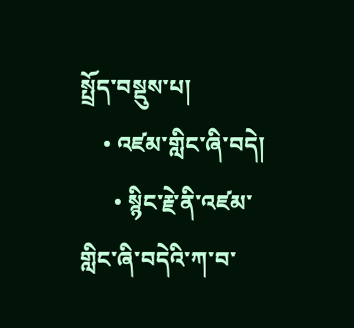སྤྲོད་བསྡུས་པ།
    • འཛམ་གླིང་ཞི་བདེ།
      • སྙིང་རྗེ་ནི་འཛམ་གླིང་ཞི་བདེའི་ཀ་བ་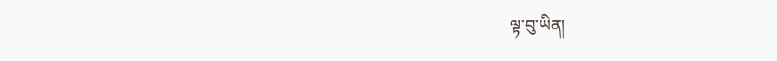ལྟ་བུ་ཡིན།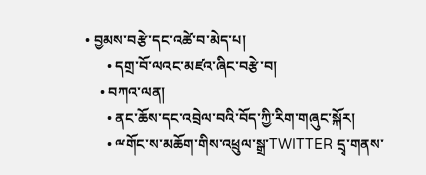• བྱམས་བརྩེ་དང་འཚེ་བ་མེད་པ།
      • དགྲ་བོ་ལའང་མཛའ་ཞིང་བརྩེ་བ།
    • བཀའ་ལན།
      • ནང་ཆོས་དང་འབྲེལ་བའི་བོད་ཀྱི་རིག་གཞུང་སྐོར།
      • ྋགོང་ས་མཆོག་གིས་འཕྲུལ་སྒྲ་TWITTER དྲྭ་གནས་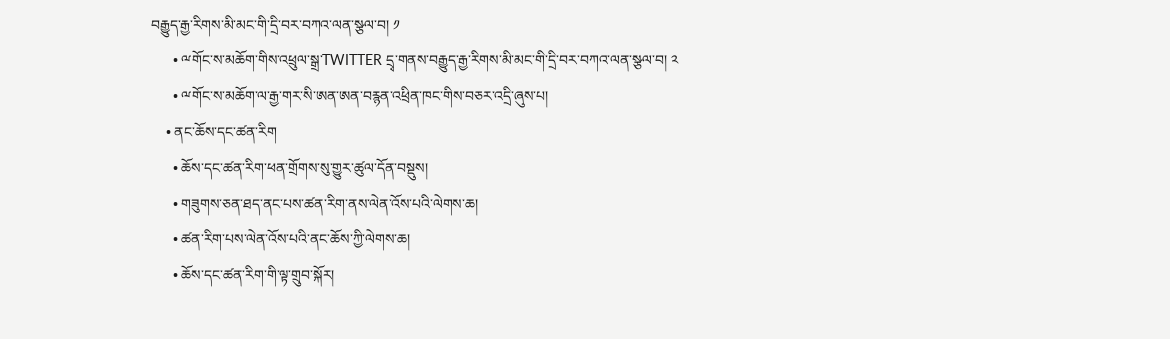བརྒྱུད་རྒྱ་རིགས་མི་མང་གི་དྲི་བར་བཀའ་ལན་སྩལ་བ། ༡
      • ྋགོང་ས་མཆོག་གིས་འཕྲུལ་སྒྲ་TWITTER དྲྭ་གནས་བརྒྱུད་རྒྱ་རིགས་མི་མང་གི་དྲི་བར་བཀའ་ལན་སྩལ་བ། ༢
      • ྋགོང་ས་མཆོག་ལ་རྒྱ་གར་སི་ཨན་ཨན་བརྙན་འཕྲིན་ཁང་གིས་བཅར་འདྲི་ཞུས་པ།
    • ནང་ཆོས་དང་ཚན་རིག
      • ཆོས་དང་ཚན་རིག་ཕན་གྲོགས་སུ་གྱུར་ཚུལ་དོན་བསྡུས།
      • གཟུགས་ཅན་ཐད་ནང་པས་ཚན་རིག་ནས་ལེན་འོས་པའི་ལེགས་ཆ།
      • ཚན་རིག་པས་ལེན་འོས་པའི་ནང་ཆོས་ཀྱི་ལེགས་ཆ།
      • ཆོས་དང་ཚན་རིག་གི་ལྟ་གྲུབ་སྐོར།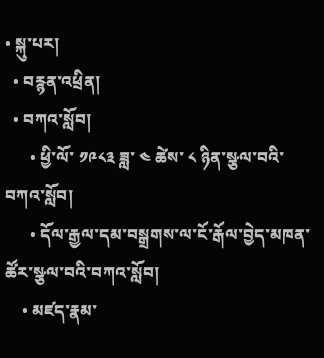• སྐུ་པར།
  • བརྙན་འཕྲིན།
  • བཀའ་སློབ།
      • ཕྱི་ལོ་ ༡༩༨༣ ཟླ་ ༤ ཚེས་ ༨ ཉིན་སྩལ་བའི་བཀའ་སློབ།
      • དོལ་རྒྱལ་དམ་བསྒྲགས་ལ་ངོ་རྒོལ་བྱེད་མཁན་ཚོར་སྩལ་བའི་བཀའ་སློབ།
    • མཛད་རྣམ་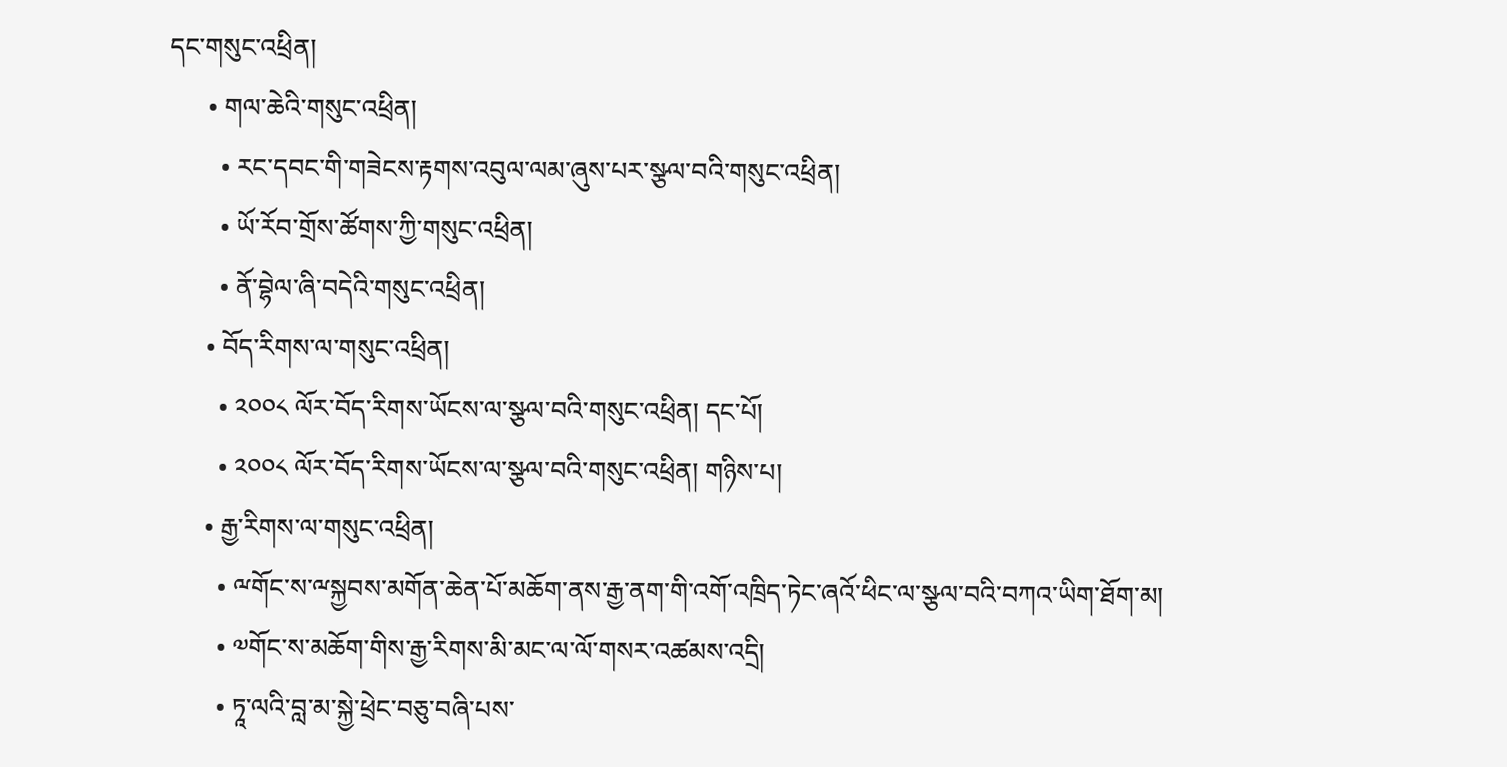དང་གསུང་འཕྲིན།
      • གལ་ཆེའི་གསུང་འཕྲིན།
        • རང་དབང་གི་གཟེངས་རྟགས་འབུལ་ལམ་ཞུས་པར་སྩལ་བའི་གསུང་འཕྲིན།
        • ཡོ་རོབ་གྲོས་ཚོགས་ཀྱི་གསུང་འཕྲིན།
        • ནོ་བྷེལ་ཞི་བདེའི་གསུང་འཕྲིན།
      • བོད་རིགས་ལ་གསུང་འཕྲིན།
        • ༢༠༠༨ ལོར་བོད་རིགས་ཡོངས་ལ་སྩལ་བའི་གསུང་འཕྲིན། དང་པོ།
        • ༢༠༠༨ ལོར་བོད་རིགས་ཡོངས་ལ་སྩལ་བའི་གསུང་འཕྲིན། གཉིས་པ།
      • རྒྱ་རིགས་ལ་གསུང་འཕྲིན།
        • ྋགོང་ས་ྋསྐྱབས་མགོན་ཆེན་པོ་མཆོག་ནས་རྒྱ་ནག་གི་འགོ་འཁྲིད་ཏེང་ཞའོ་ཕིང་ལ་སྩལ་བའི་བཀའ་ཡིག་ཐོག་མ།
        • ༧གོང་ས་མཆོག་གིས་རྒྱ་རིགས་མི་མང་ལ་ལོ་གསར་འཚམས་འདྲི།
        • ཏཱ་ལའི་བླ་མ་སྐྱེ་ཕྲེང་བཅུ་བཞི་པས་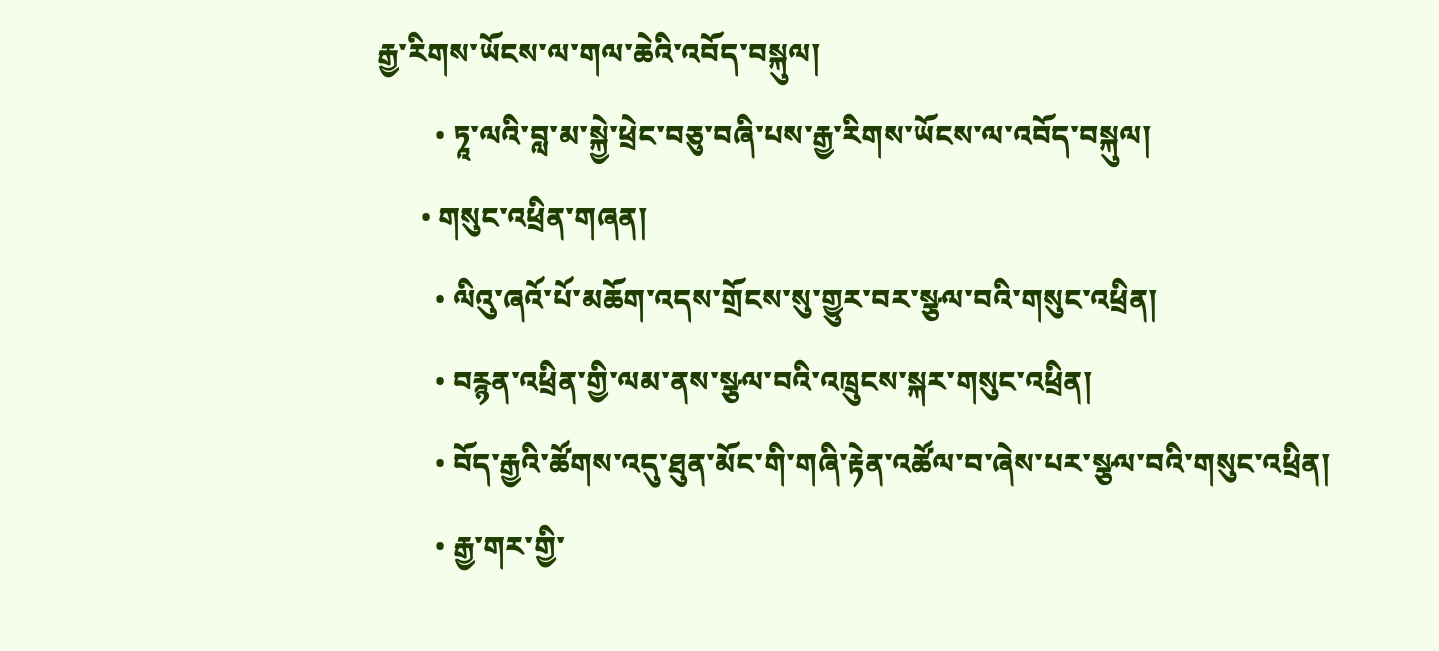རྒྱ་རིགས་ཡོངས་ལ་གལ་ཆེའི་འབོད་བསྐུལ།
        • ཏཱ་ལའི་བླ་མ་སྐྱེ་ཕྲེང་བཅུ་བཞི་པས་རྒྱ་རིགས་ཡོངས་ལ་འབོད་བསྐུལ།
      • གསུང་འཕྲིན་གཞན།
        • ལིའུ་ཞའོ་པོ་མཆོག་འདས་གྲོངས་སུ་གྱུར་བར་སྩལ་བའི་གསུང་འཕྲིན།
        • བརྙན་འཕྲིན་གྱི་ལམ་ནས་སྩལ་བའི་འཁྲུངས་སྐར་གསུང་འཕྲིན།
        • བོད་རྒྱའི་ཚོགས་འདུ་ཐུན་མོང་གི་གཞི་རྟེན་འཚོལ་བ་ཞེས་པར་སྩལ་བའི་གསུང་འཕྲིན།
        • རྒྱ་གར་གྱི་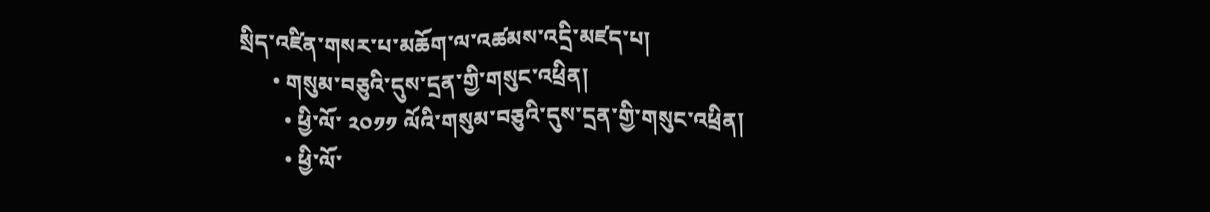སྲིད་འཛིན་གསར་པ་མཆོག་ལ་འཚམས་འདྲི་མཛད་པ།
      • གསུམ་བཅུའི་དུས་དྲན་གྱི་གསུང་འཕྲིན།
        • ཕྱི་ལོ་ ༢༠༡༡ ལོའི་གསུམ་བཅུའི་དུས་དྲན་གྱི་གསུང་འཕྲིན།
        • ཕྱི་ལོ་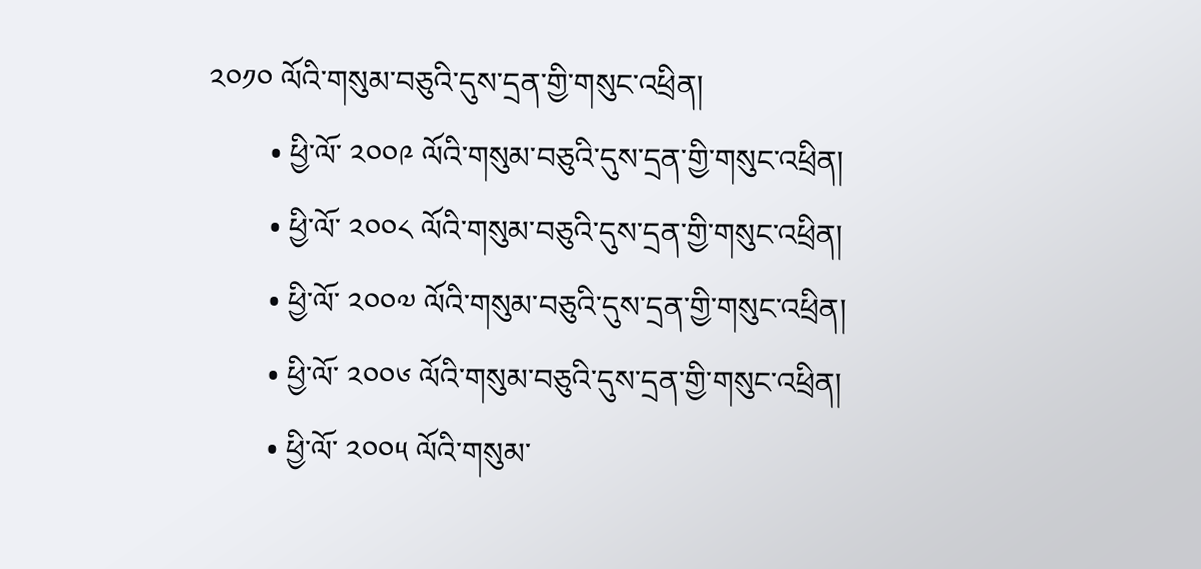༢༠༡༠ ལོའི་གསུམ་བཅུའི་དུས་དྲན་གྱི་གསུང་འཕྲིན།
        • ཕྱི་ལོ་ ༢༠༠༩ ལོའི་གསུམ་བཅུའི་དུས་དྲན་གྱི་གསུང་འཕྲིན།
        • ཕྱི་ལོ་ ༢༠༠༨ ལོའི་གསུམ་བཅུའི་དུས་དྲན་གྱི་གསུང་འཕྲིན།
        • ཕྱི་ལོ་ ༢༠༠༧ ལོའི་གསུམ་བཅུའི་དུས་དྲན་གྱི་གསུང་འཕྲིན།
        • ཕྱི་ལོ་ ༢༠༠༦ ལོའི་གསུམ་བཅུའི་དུས་དྲན་གྱི་གསུང་འཕྲིན།
        • ཕྱི་ལོ་ ༢༠༠༥ ལོའི་གསུམ་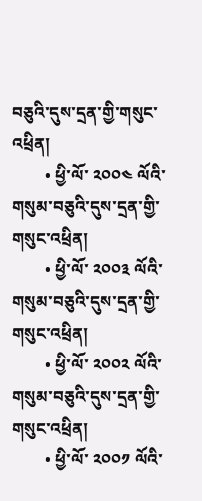བཅུའི་དུས་དྲན་གྱི་གསུང་འཕྲིན།
        • ཕྱི་ལོ་ ༢༠༠༤ ལོའི་གསུམ་བཅུའི་དུས་དྲན་གྱི་གསུང་འཕྲིན།
        • ཕྱི་ལོ་ ༢༠༠༣ ལོའི་གསུམ་བཅུའི་དུས་དྲན་གྱི་གསུང་འཕྲིན།
        • ཕྱི་ལོ་ ༢༠༠༢ ལོའི་གསུམ་བཅུའི་དུས་དྲན་གྱི་གསུང་འཕྲིན།
        • ཕྱི་ལོ་ ༢༠༠༡ ལོའི་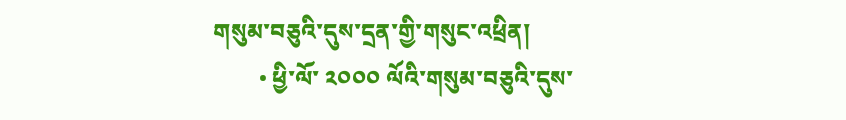གསུམ་བཅུའི་དུས་དྲན་གྱི་གསུང་འཕྲིན།
        • ཕྱི་ལོ་ ༢༠༠༠ ལོའི་གསུམ་བཅུའི་དུས་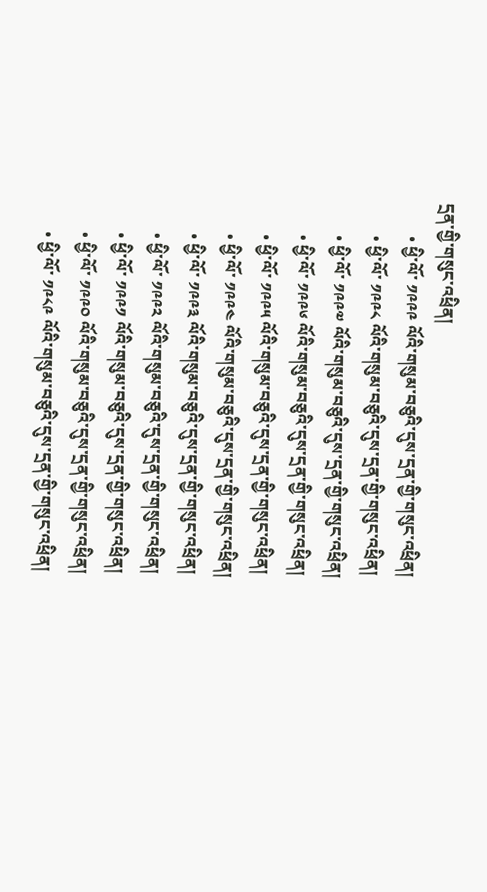དྲན་གྱི་གསུང་འཕྲིན།
        • ཕྱི་ལོ་ ༡༩༩༩ ལོའི་གསུམ་བཅུའི་དུས་དྲན་གྱི་གསུང་འཕྲིན།
        • ཕྱི་ལོ་ ༡༩༩༨ ལོའི་གསུམ་བཅུའི་དུས་དྲན་གྱི་གསུང་འཕྲིན།
        • ཕྱི་ལོ་ ༡༩༩༧ ལོའི་གསུམ་བཅུའི་དུས་དྲན་གྱི་གསུང་འཕྲིན།
        • ཕྱི་ལོ་ ༡༩༩༦ ལོའི་གསུམ་བཅུའི་དུས་དྲན་གྱི་གསུང་འཕྲིན།
        • ཕྱི་ལོ་ ༡༩༩༥ ལོའི་གསུམ་བཅུའི་དུས་དྲན་གྱི་གསུང་འཕྲིན།
        • ཕྱི་ལོ་ ༡༩༩༤ ལོའི་གསུམ་བཅུའི་དུས་དྲན་གྱི་གསུང་འཕྲིན།
        • ཕྱི་ལོ་ ༡༩༩༣ ལོའི་གསུམ་བཅུའི་དུས་དྲན་གྱི་གསུང་འཕྲིན།
        • ཕྱི་ལོ་ ༡༩༩༢ ལོའི་གསུམ་བཅུའི་དུས་དྲན་གྱི་གསུང་འཕྲིན།
        • ཕྱི་ལོ་ ༡༩༩༡ ལོའི་གསུམ་བཅུའི་དུས་དྲན་གྱི་གསུང་འཕྲིན།
        • ཕྱི་ལོ་ ༡༩༩༠ ལོའི་གསུམ་བཅུའི་དུས་དྲན་གྱི་གསུང་འཕྲིན།
        • ཕྱི་ལོ་ ༡༩༨༩ ལོའི་གསུམ་བཅུའི་དུས་དྲན་གྱི་གསུང་འཕྲིན།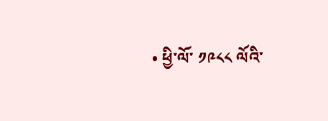• ཕྱི་ལོ་ ༡༩༨༨ ལོའི་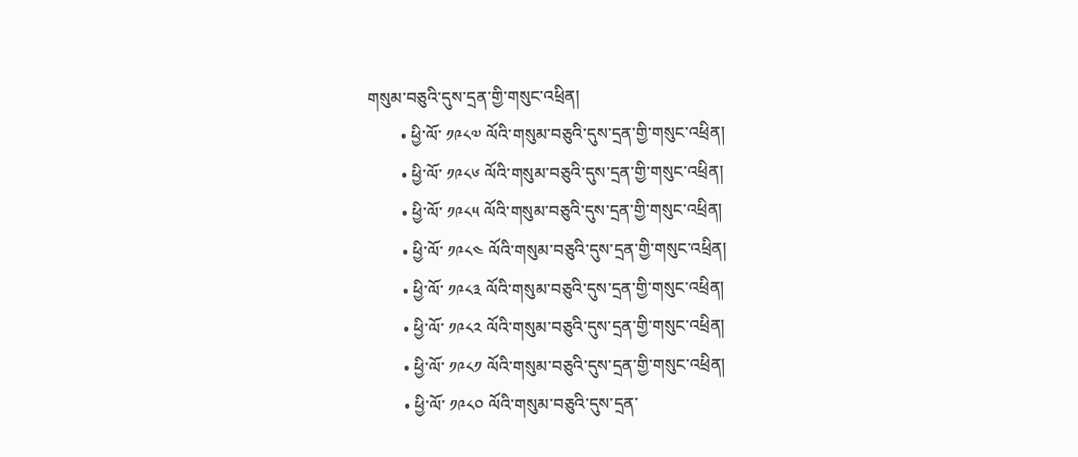གསུམ་བཅུའི་དུས་དྲན་གྱི་གསུང་འཕྲིན།
        • ཕྱི་ལོ་ ༡༩༨༧ ལོའི་གསུམ་བཅུའི་དུས་དྲན་གྱི་གསུང་འཕྲིན།
        • ཕྱི་ལོ་ ༡༩༨༦ ལོའི་གསུམ་བཅུའི་དུས་དྲན་གྱི་གསུང་འཕྲིན།
        • ཕྱི་ལོ་ ༡༩༨༥ ལོའི་གསུམ་བཅུའི་དུས་དྲན་གྱི་གསུང་འཕྲིན།
        • ཕྱི་ལོ་ ༡༩༨༤ ལོའི་གསུམ་བཅུའི་དུས་དྲན་གྱི་གསུང་འཕྲིན།
        • ཕྱི་ལོ་ ༡༩༨༣ ལོའི་གསུམ་བཅུའི་དུས་དྲན་གྱི་གསུང་འཕྲིན།
        • ཕྱི་ལོ་ ༡༩༨༢ ལོའི་གསུམ་བཅུའི་དུས་དྲན་གྱི་གསུང་འཕྲིན།
        • ཕྱི་ལོ་ ༡༩༨༡ ལོའི་གསུམ་བཅུའི་དུས་དྲན་གྱི་གསུང་འཕྲིན།
        • ཕྱི་ལོ་ ༡༩༨༠ ལོའི་གསུམ་བཅུའི་དུས་དྲན་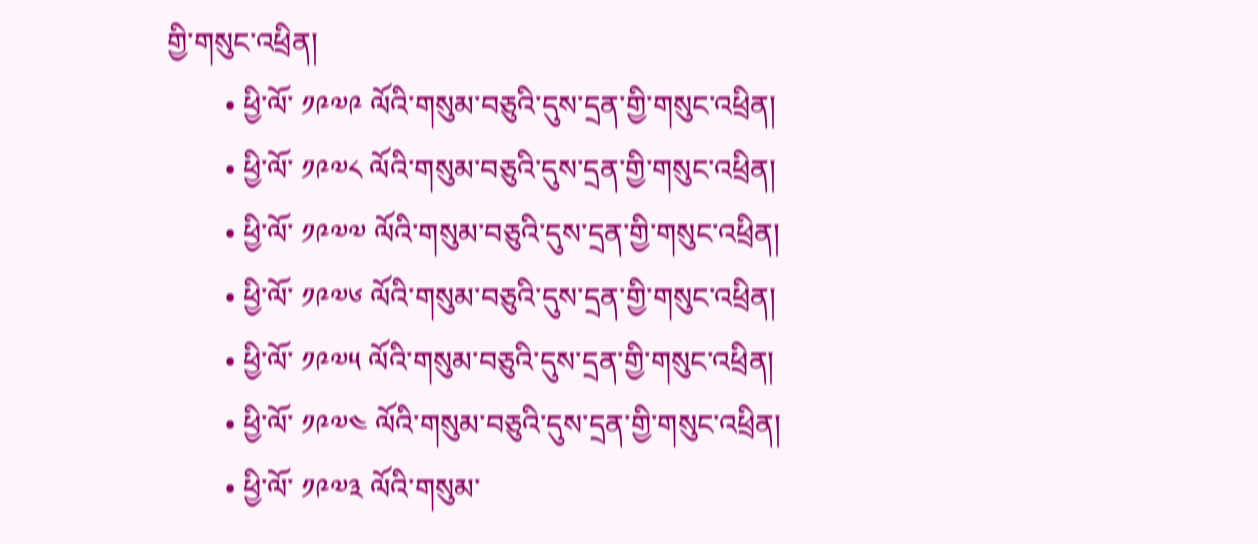གྱི་གསུང་འཕྲིན།
        • ཕྱི་ལོ་ ༡༩༧༩ ལོའི་གསུམ་བཅུའི་དུས་དྲན་གྱི་གསུང་འཕྲིན།
        • ཕྱི་ལོ་ ༡༩༧༨ ལོའི་གསུམ་བཅུའི་དུས་དྲན་གྱི་གསུང་འཕྲིན།
        • ཕྱི་ལོ་ ༡༩༧༧ ལོའི་གསུམ་བཅུའི་དུས་དྲན་གྱི་གསུང་འཕྲིན།
        • ཕྱི་ལོ་ ༡༩༧༦ ལོའི་གསུམ་བཅུའི་དུས་དྲན་གྱི་གསུང་འཕྲིན།
        • ཕྱི་ལོ་ ༡༩༧༥ ལོའི་གསུམ་བཅུའི་དུས་དྲན་གྱི་གསུང་འཕྲིན།
        • ཕྱི་ལོ་ ༡༩༧༤ ལོའི་གསུམ་བཅུའི་དུས་དྲན་གྱི་གསུང་འཕྲིན།
        • ཕྱི་ལོ་ ༡༩༧༣ ལོའི་གསུམ་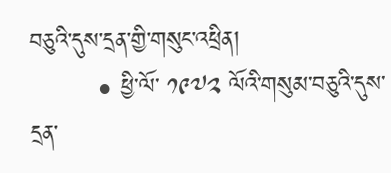བཅུའི་དུས་དྲན་གྱི་གསུང་འཕྲིན།
        • ཕྱི་ལོ་ ༡༩༧༢ ལོའི་གསུམ་བཅུའི་དུས་དྲན་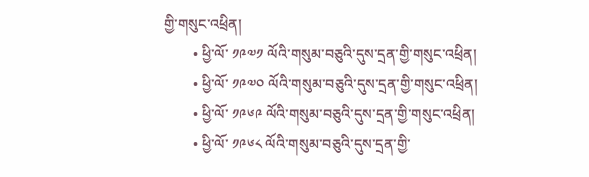གྱི་གསུང་འཕྲིན།
        • ཕྱི་ལོ་ ༡༩༧༡ ལོའི་གསུམ་བཅུའི་དུས་དྲན་གྱི་གསུང་འཕྲིན།
        • ཕྱི་ལོ་ ༡༩༧༠ ལོའི་གསུམ་བཅུའི་དུས་དྲན་གྱི་གསུང་འཕྲིན།
        • ཕྱི་ལོ་ ༡༩༦༩ ལོའི་གསུམ་བཅུའི་དུས་དྲན་གྱི་གསུང་འཕྲིན།
        • ཕྱི་ལོ་ ༡༩༦༨ ལོའི་གསུམ་བཅུའི་དུས་དྲན་གྱི་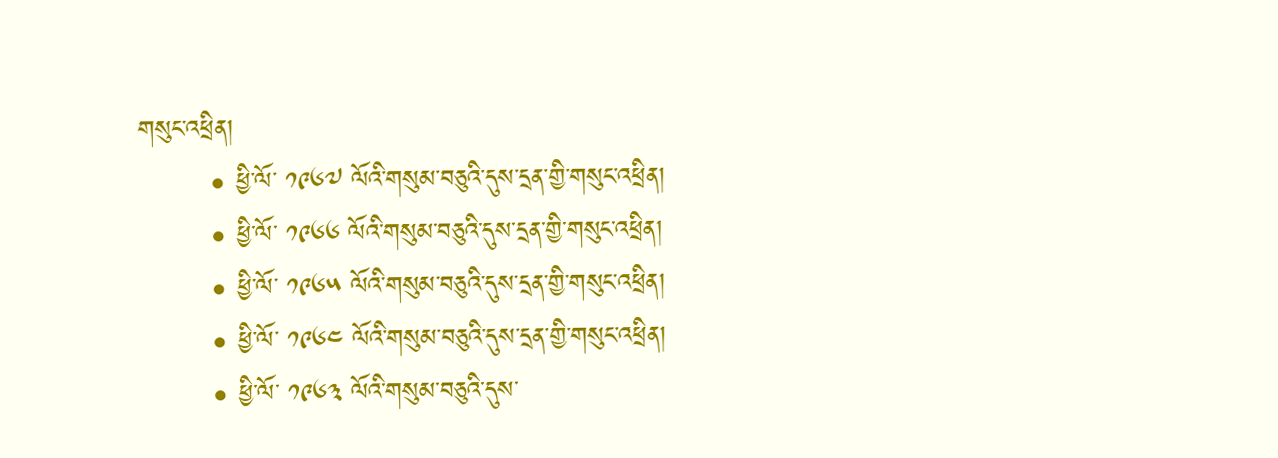གསུང་འཕྲིན།
        • ཕྱི་ལོ་ ༡༩༦༧ ལོའི་གསུམ་བཅུའི་དུས་དྲན་གྱི་གསུང་འཕྲིན།
        • ཕྱི་ལོ་ ༡༩༦༦ ལོའི་གསུམ་བཅུའི་དུས་དྲན་གྱི་གསུང་འཕྲིན།
        • ཕྱི་ལོ་ ༡༩༦༥ ལོའི་གསུམ་བཅུའི་དུས་དྲན་གྱི་གསུང་འཕྲིན།
        • ཕྱི་ལོ་ ༡༩༦༤ ལོའི་གསུམ་བཅུའི་དུས་དྲན་གྱི་གསུང་འཕྲིན།
        • ཕྱི་ལོ་ ༡༩༦༣ ལོའི་གསུམ་བཅུའི་དུས་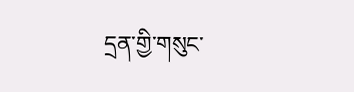དྲན་གྱི་གསུང་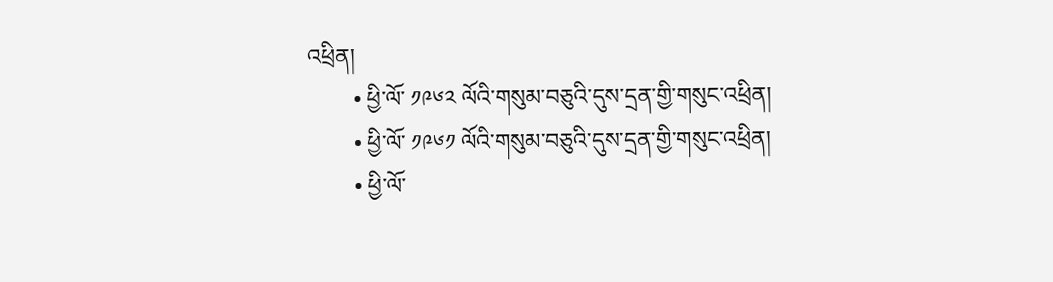འཕྲིན།
        • ཕྱི་ལོ་ ༡༩༦༢ ལོའི་གསུམ་བཅུའི་དུས་དྲན་གྱི་གསུང་འཕྲིན།
        • ཕྱི་ལོ་ ༡༩༦༡ ལོའི་གསུམ་བཅུའི་དུས་དྲན་གྱི་གསུང་འཕྲིན།
        • ཕྱི་ལོ་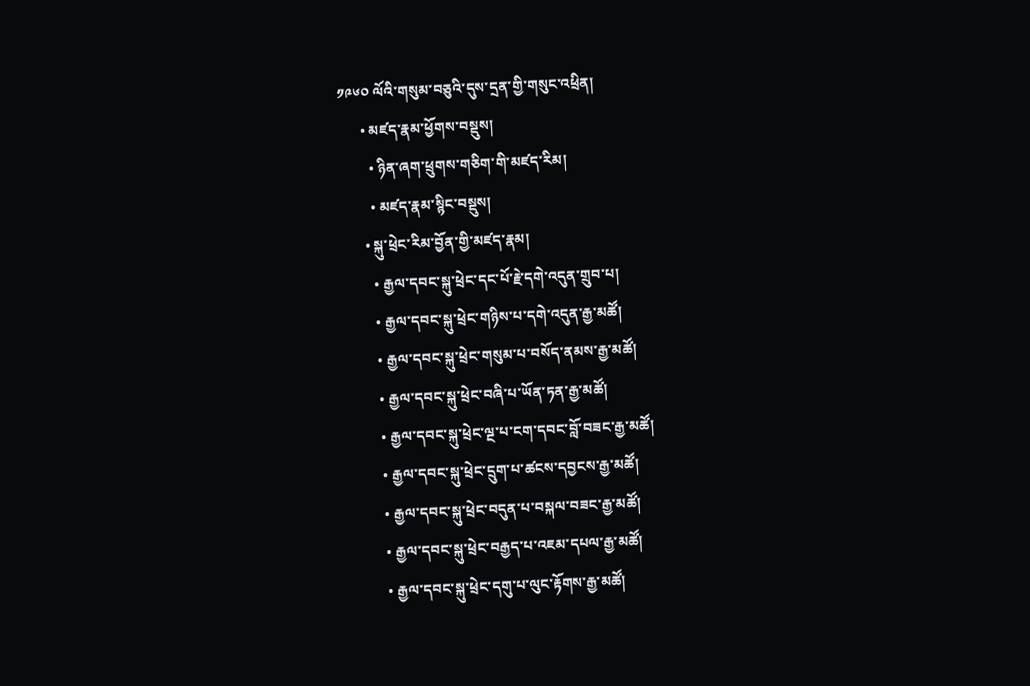༡༩༦༠ ལོའི་གསུམ་བཅུའི་དུས་དྲན་གྱི་གསུང་འཕྲིན།
      • མཛད་རྣམ་ཕྱོགས་བསྡུས།
        • ཉིན་ཞག་ཕྲུགས་གཅིག་གི་མཛད་རིམ།
        • མཛད་རྣམ་སྙིང་བསྡུས།
      • སྐུ་ཕྲེང་རིམ་བྱོན་གྱི་མཛད་རྣམ།
        • རྒྱལ་དབང་སྐུ་ཕྲེང་དང་པོ་རྗེ་དགེ་འདུན་གྲུབ་པ།
        • རྒྱལ་དབང་སྐུ་ཕྲེང་གཉིས་པ་དགེ་འདུན་རྒྱ་མཚོ།
        • རྒྱལ་དབང་སྐུ་ཕྲེང་གསུམ་པ་བསོད་ནམས་རྒྱ་མཚོ།
        • རྒྱལ་དབང་སྐུ་ཕྲེང་བཞི་པ་ཡོན་ཏན་རྒྱ་མཚོ།
        • རྒྱལ་དབང་སྐུ་ཕྲེང་ལྔ་པ་ངག་དབང་བློ་བཟང་རྒྱ་མཚོ།
        • རྒྱལ་དབང་སྐུ་ཕྲེང་དྲུག་པ་ཚངས་དབྱངས་རྒྱ་མཚོ།
        • རྒྱལ་དབང་སྐུ་ཕྲེང་བདུན་པ་བསྐལ་བཟང་རྒྱ་མཚོ།
        • རྒྱལ་དབང་སྐུ་ཕྲེང་བརྒྱད་པ་འཇམ་དཔལ་རྒྱ་མཚོ།
        • རྒྱལ་དབང་སྐུ་ཕྲེང་དགུ་པ་ལུང་རྟོགས་རྒྱ་མཚོ།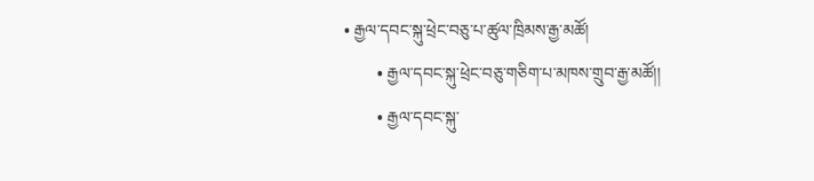• རྒྱལ་དབང་སྐུ་ཕྲེང་བཅུ་པ་ཚུལ་ཁྲིམས་རྒྱ་མཚོ།
        • རྒྱལ་དབང་སྐུ་ཕྲེང་བཅུ་གཅིག་པ་མཁས་གྲུབ་རྒྱ་མཚོ།།
        • རྒྱལ་དབང་སྐུ་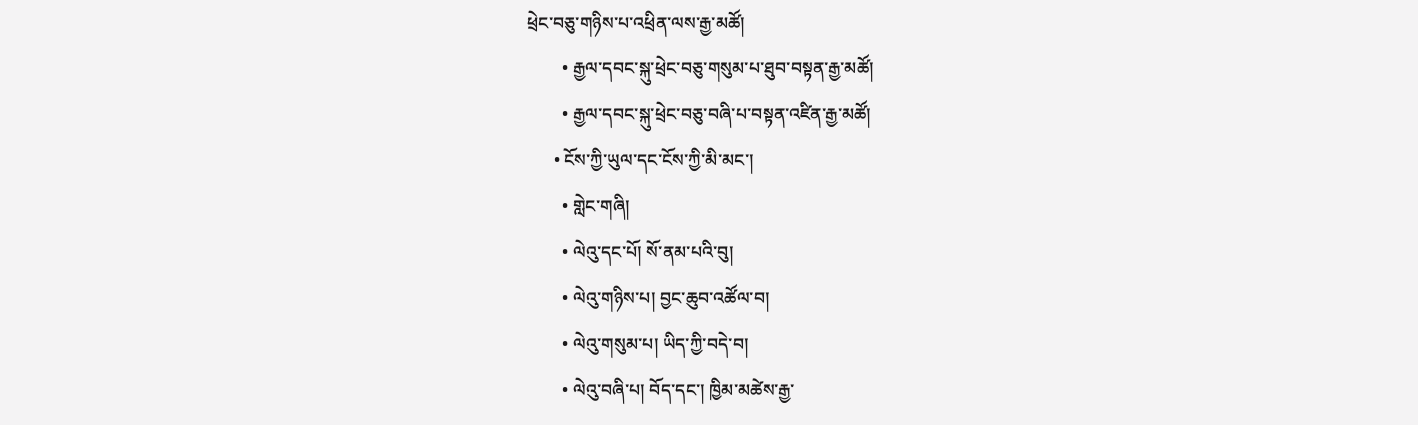ཕྲེང་བཅུ་གཉིས་པ་འཕྲིན་ལས་རྒྱ་མཚོ།
        • རྒྱལ་དབང་སྐུ་ཕྲེང་བཅུ་གསུམ་པ་ཐུབ་བསྟན་རྒྱ་མཚོ།
        • རྒྱལ་དབང་སྐུ་ཕྲེང་བཅུ་བཞི་པ་བསྟན་འཛིན་རྒྱ་མཚོ།
      • ངོས་ཀྱི་ཡུལ་དང་ངོས་ཀྱི་མི་མང་།
        • གླེང་གཞི།
        • ལེའུ་དང་པོ། སོ་ནམ་པའི་བུ།
        • ལེའུ་གཉིས་པ། བྱང་ཆུབ་འཚོལ་བ།
        • ལེའུ་གསུམ་པ། ཡིད་ཀྱི་བདེ་བ།
        • ལེའུ་བཞི་པ། བོད་དང་། ཁྱིམ་མཚེས་རྒྱ་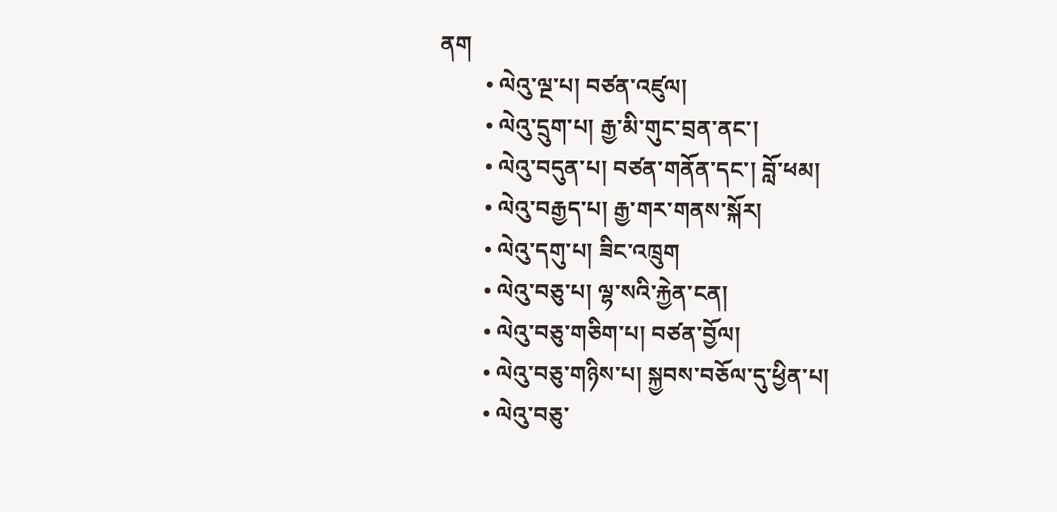ནག
        • ལེའུ་ལྔ་པ། བཙན་འཛུལ།
        • ལེའུ་དྲུག་པ། རྒྱ་མི་གུང་བྲན་ནང་།
        • ལེའུ་བདུན་པ། བཙན་གནོན་དང་། བློ་ཕམ།
        • ལེའུ་བརྒྱད་པ། རྒྱ་གར་གནས་སྐོར།
        • ལེའུ་དགུ་པ། ཟིང་འཁྲུག
        • ལེའུ་བཅུ་པ། ལྷ་སའི་རྐྱེན་ངན།
        • ལེའུ་བཅུ་གཅིག་པ། བཙན་བྱོལ།
        • ལེའུ་བཅུ་གཉིས་པ། སྐྱབས་བཅོལ་དུ་ཕྱིན་པ།
        • ལེའུ་བཅུ་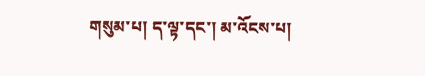གསུམ་པ། ད་ལྟ་དང་། མ་འོངས་པ།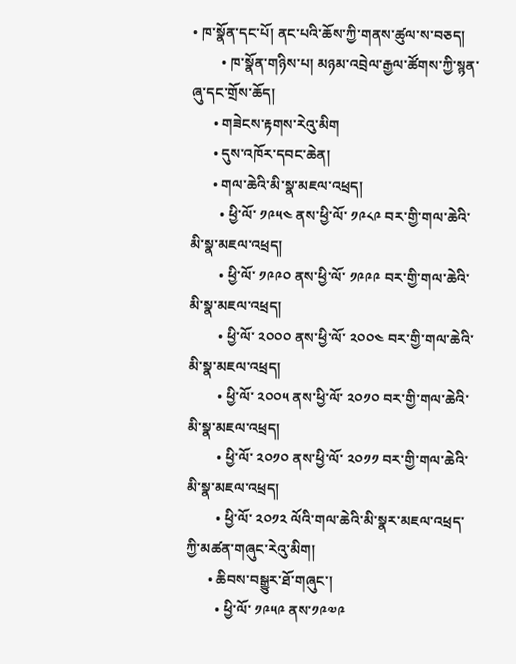• ཁ་སྣོན་དང་པོ། ནང་པའི་ཆོས་ཀྱི་གནས་ཚུལ་ས་བཅད།
        • ཁ་སྣོན་གཉིས་པ། མཉམ་འབྲེལ་རྒྱལ་ཚོགས་ཀྱི་སྙན་ཞུ་དང་གྲོས་ཆོད།
      • གཟེངས་རྟགས་རེའུ་མིག
      • དུས་འཁོར་དབང་ཆེན།
      • གལ་ཆེའི་མི་སྣ་མཇལ་འཕྲད།
        • ཕྱི་ལོ་ ༡༩༥༤ ནས་ཕྱི་ལོ་ ༡༩༨༩ བར་གྱི་གལ་ཆེའི་མི་སྣ་མཇལ་འཕྲད།
        • ཕྱི་ལོ་ ༡༩༩༠ ནས་ཕྱི་ལོ་ ༡༩༩༩ བར་གྱི་གལ་ཆེའི་མི་སྣ་མཇལ་འཕྲད།
        • ཕྱི་ལོ་ ༢༠༠༠ ནས་ཕྱི་ལོ་ ༢༠༠༤ བར་གྱི་གལ་ཆེའི་མི་སྣ་མཇལ་འཕྲད།
        • ཕྱི་ལོ་ ༢༠༠༥ ནས་ཕྱི་ལོ་ ༢༠༡༠ བར་གྱི་གལ་ཆེའི་མི་སྣ་མཇལ་འཕྲད།
        • ཕྱི་ལོ་ ༢༠༡༠ ནས་ཕྱི་ལོ་ ༢༠༡༡ བར་གྱི་གལ་ཆེའི་མི་སྣ་མཇལ་འཕྲད།
        • ཕྱི་ལོ་ ༢༠༡༢ ལོའི་གལ་ཆེའི་མི་སྣར་མཇལ་འཕྲད་ཀྱི་མཚན་གཞུང་རེའུ་མིག།
      • ཆིབས་བསྒྱུར་ཐོ་གཞུང་།
        • ཕྱི་ལོ་ ༡༩༥༩ ནས་༡༩༧༩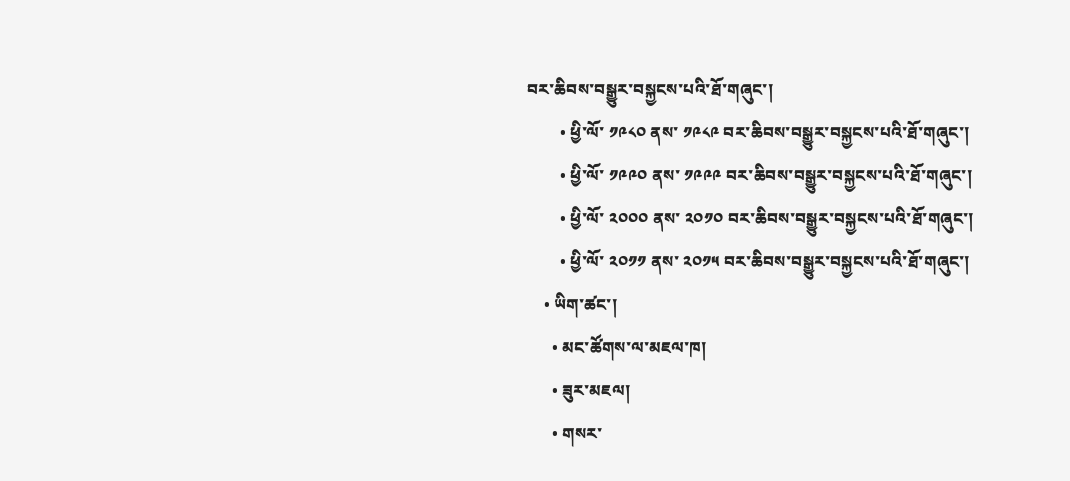བར་ཆིབས་བསྒྱུར་བསྐྱངས་པའི་ཐོ་གཞུང་།
        • ཕྱི་ལོ་ ༡༩༨༠ ནས་ ༡༩༨༩ བར་ཆིབས་བསྒྱུར་བསྐྱངས་པའི་ཐོ་གཞུང་།
        • ཕྱི་ལོ་ ༡༩༩༠ ནས་ ༡༩༩༩ བར་ཆིབས་བསྒྱུར་བསྐྱངས་པའི་ཐོ་གཞུང་།
        • ཕྱི་ལོ་ ༢༠༠༠ ནས་ ༢༠༡༠ བར་ཆིབས་བསྒྱུར་བསྐྱངས་པའི་ཐོ་གཞུང་།
        • ཕྱི་ལོ་ ༢༠༡༡ ནས་ ༢༠༡༥ བར་ཆིབས་བསྒྱུར་བསྐྱངས་པའི་ཐོ་གཞུང་།
    • ཡིག་ཚང་།
      • མང་ཚོགས་ལ་མཇལ་ཁ།
      • ཟུར་མཇལ།
      • གསར་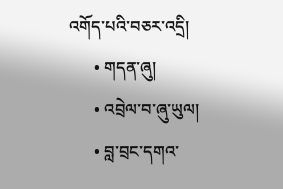འགོད་པའི་བཅར་འདྲི།
      • གདན་ཞུ།
      • འབྲེལ་བ་ཞུ་ཡུལ།
      • བླ་བྲང་དགའ་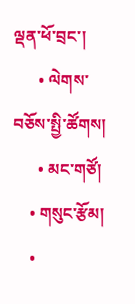ལྡན་ཕོ་བྲང་།
      • ལེགས་བཅོས་སྤྱི་ཚོགས།
      • མང་གཙོ།
    • གསུང་རྩོམ།
    •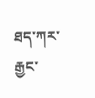ཐད་ཀར་རྒྱང་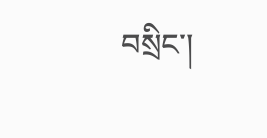བསྲིང་།